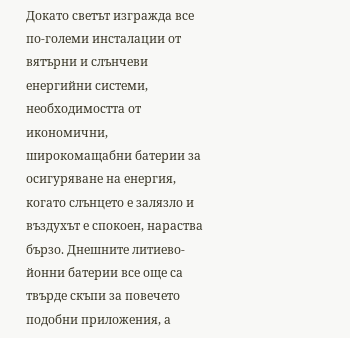Докато светът изгражда все по-големи инсталации от вятърни и слънчеви енергийни системи, необходимостта от икономични, широкомащабни батерии за осигуряване на енергия, когато слънцето е залязло и въздухът е спокоен, нараства бързо. Днешните литиево-йонни батерии все още са твърде скъпи за повечето подобни приложения, а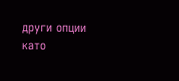други опции като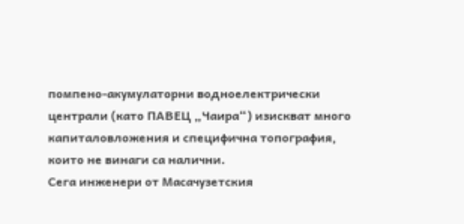помпено-акумулаторни водноелектрически централи (като ПАВЕЦ „Чаира“) изискват много капиталовложения и специфична топография, които не винаги са налични.
Сега инженери от Масачузетския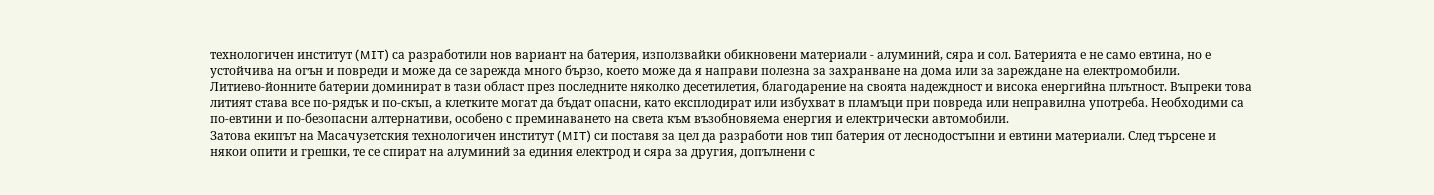технологичен институт (MIT) са разработили нов вариант на батерия, използвайки обикновени материали - алуминий, сяра и сол. Батерията е не само евтина, но е устойчива на огън и повреди и може да се зарежда много бързо, което може да я направи полезна за захранване на дома или за зареждане на електромобили.
Литиево-йонните батерии доминират в тази област през последните няколко десетилетия, благодарение на своята надеждност и висока енергийна плътност. Въпреки това литият става все по-рядък и по-скъп, а клетките могат да бъдат опасни, като експлодират или избухват в пламъци при повреда или неправилна употреба. Необходими са по-евтини и по-безопасни алтернативи, особено с преминаването на света към възобновяема енергия и електрически автомобили.
Затова екипът на Масачузетския технологичен институт (MIT) си поставя за цел да разработи нов тип батерия от леснодостъпни и евтини материали. След търсене и някои опити и грешки, те се спират на алуминий за единия електрод и сяра за другия, допълнени с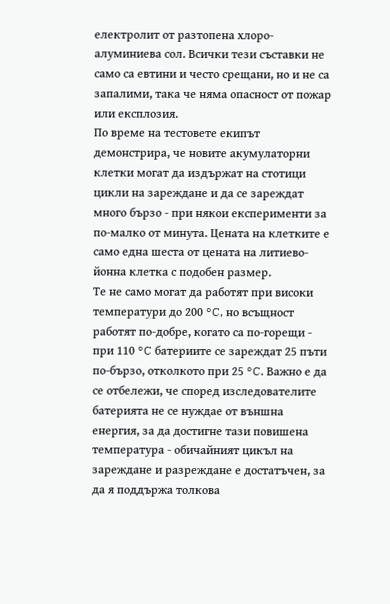електролит от разтопена хлоро-алуминиева сол. Всички тези съставки не само са евтини и често срещани, но и не са запалими, така че няма опасност от пожар или експлозия.
По време на тестовете екипът демонстрира, че новите акумулаторни клетки могат да издържат на стотици цикли на зареждане и да се зареждат много бързо - при някои експерименти за по-малко от минута. Цената на клетките е само една шеста от цената на литиево-йонна клетка с подобен размер.
Те не само могат да работят при високи температури до 200 °C, но всъщност работят по-добре, когато са по-горещи - при 110 °C батериите се зареждат 25 пъти по-бързо, отколкото при 25 °C. Важно е да се отбележи, че според изследователите батерията не се нуждае от външна енергия, за да достигне тази повишена температура - обичайният цикъл на зареждане и разреждане е достатъчен, за да я поддържа толкова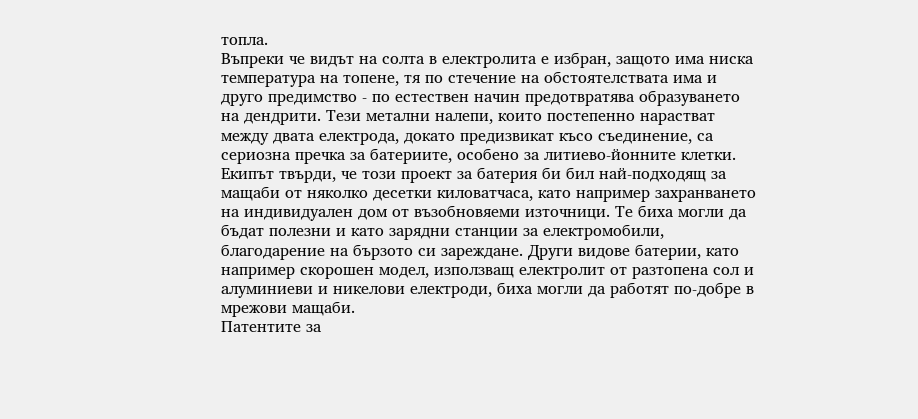топла.
Въпреки че видът на солта в електролита е избран, защото има ниска температура на топене, тя по стечение на обстоятелствата има и друго предимство - по естествен начин предотвратява образуването на дендрити. Тези метални налепи, които постепенно нарастват между двата електрода, докато предизвикат късо съединение, са сериозна пречка за батериите, особено за литиево-йонните клетки.
Екипът твърди, че този проект за батерия би бил най-подходящ за мащаби от няколко десетки киловатчаса, като например захранването на индивидуален дом от възобновяеми източници. Те биха могли да бъдат полезни и като зарядни станции за електромобили, благодарение на бързото си зареждане. Други видове батерии, като например скорошен модел, използващ електролит от разтопена сол и алуминиеви и никелови електроди, биха могли да работят по-добре в мрежови мащаби.
Патентите за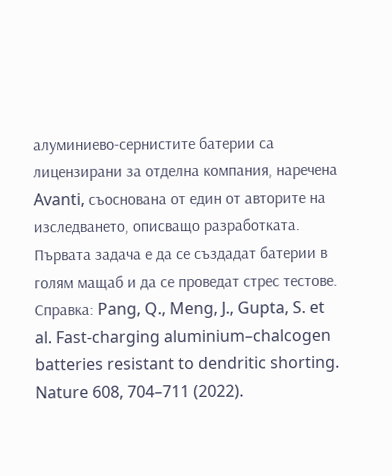алуминиево-сернистите батерии са лицензирани за отделна компания, наречена Avanti, съоснована от един от авторите на изследването, описващо разработката. Първата задача е да се създадат батерии в голям мащаб и да се проведат стрес тестове.
Справка: Pang, Q., Meng, J., Gupta, S. et al. Fast-charging aluminium–chalcogen batteries resistant to dendritic shorting. Nature 608, 704–711 (2022).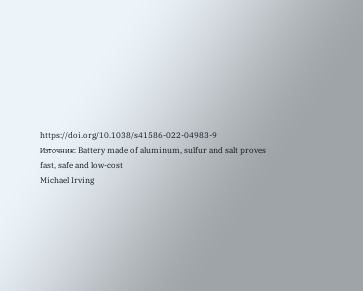https://doi.org/10.1038/s41586-022-04983-9
Източник: Battery made of aluminum, sulfur and salt proves fast, safe and low-cost
Michael Irving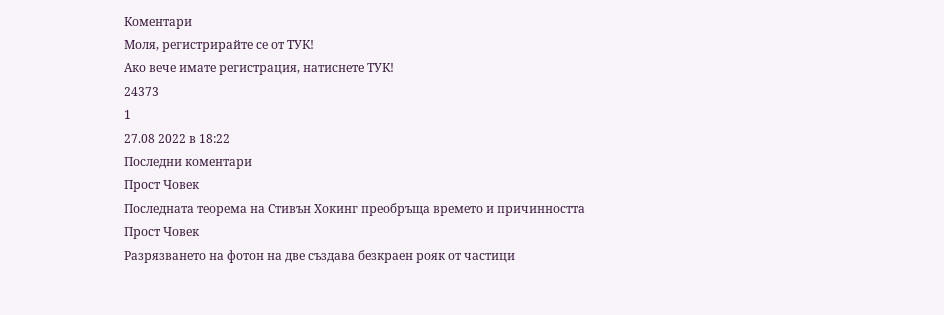Коментари
Моля, регистрирайте се от TУК!
Ако вече имате регистрация, натиснете ТУК!
24373
1
27.08 2022 в 18:22
Последни коментари
Прост Човек
Последната теорема на Стивън Хокинг преобръща времето и причинността
Прост Човек
Разрязването на фотон на две създава безкраен рояк от частици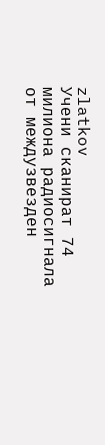zlatkov
Учени сканират 74 милиона радиосигнала от междузвезден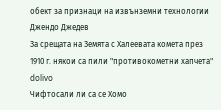обект за признаци на извънземни технологии
Джендо Джедев
За срещата на Земята с Халеевата комета през 1910 г. някои са пили "противокометни хапчета"
dolivo
Чифтосали ли са се Хомо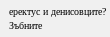еректус и денисовците? Зъбните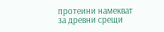протеини намекват за древни срещи